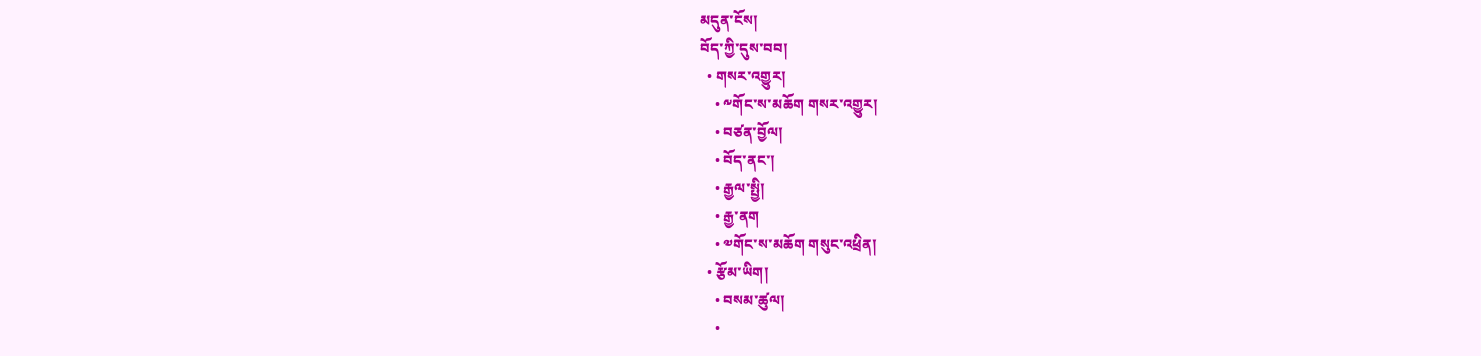མདུན་ངོས།
བོད་ཀྱི་དུས་བབ།
  • གསར་འགྱུར།
    • ༸གོང་ས་མཆོག གསར་འགྱུར།
    • བཙན་བྱོལ།
    • བོད་ནང་།
    • རྒྱལ་སྤྱི།
    • རྒྱ་ནག
    • ༧གོང་ས་མཆོག གསུང་འཕྲིན།
  • རྩོམ་ཡིག།
    • བསམ་ཚུལ།
    •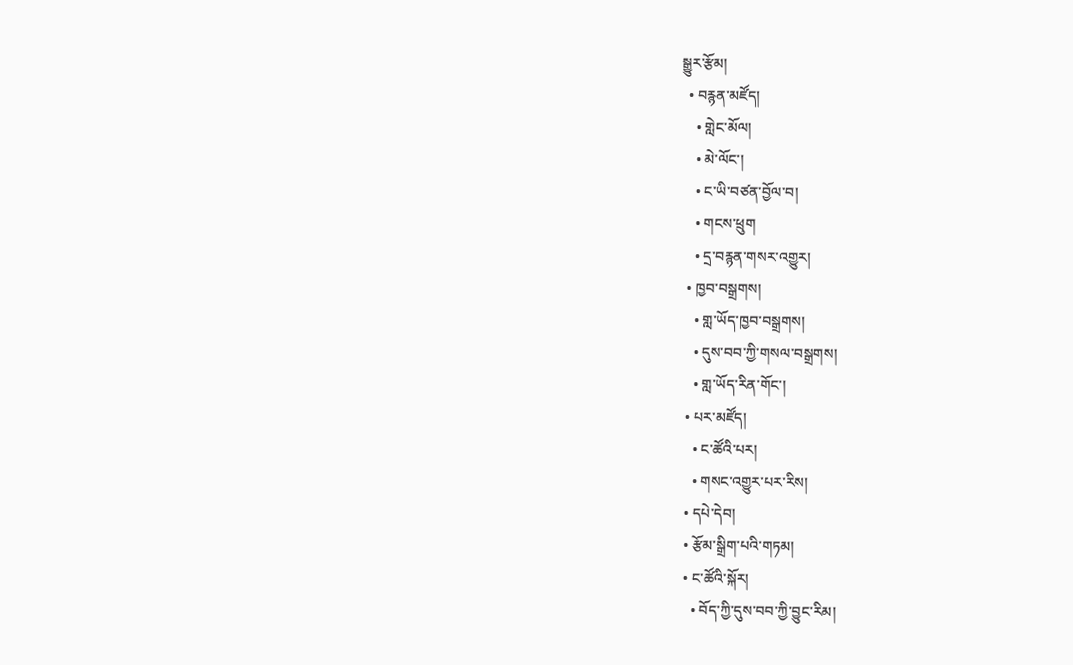སྒྱུར་རྩོམ།
  • བརྙན་མཛོད།
    • གླེང་མོལ།
    • མེ་ལོང་།
    • ང་ཡི་བཙན་བྱོལ་བ།
    • གངས་ཕྲུག
    • དྲ་བརྙན་གསར་འགྱུར།
  • ཁྱབ་བསྒྲགས།
    • གླ་ཡོད་ཁྱབ་བསྒྲགས།
    • དུས་བབ་ཀྱི་གསལ་བསྒྲགས།
    • གླ་ཡོད་རིན་གོང་།
  • པར་མཛོད།
    • ང་ཚོའི་པར།
    • གསང་འགྱུར་པར་རིས།
  • དཔེ་དེབ།
  • རྩོམ་སྒྲིག་པའི་གཏམ།
  • ང་ཚོའི་སྐོར།
    • བོད་ཀྱི་དུས་བབ་ཀྱི་བྱུང་རིམ།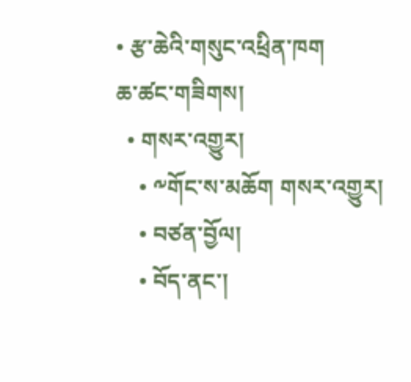• རྩ་ཆེའི་གསུང་འཕྲིན་ཁག
ཆ་ཚང་གཟིགས།
  • གསར་འགྱུར།
    • ༸གོང་ས་མཆོག གསར་འགྱུར།
    • བཙན་བྱོལ།
    • བོད་ནང་།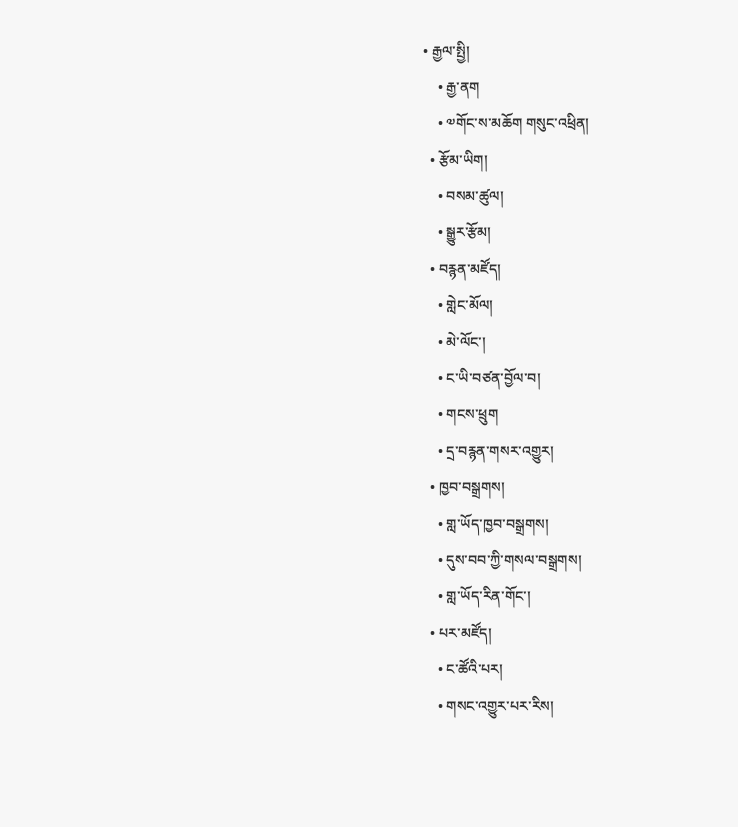• རྒྱལ་སྤྱི།
    • རྒྱ་ནག
    • ༧གོང་ས་མཆོག གསུང་འཕྲིན།
  • རྩོམ་ཡིག།
    • བསམ་ཚུལ།
    • སྒྱུར་རྩོམ།
  • བརྙན་མཛོད།
    • གླེང་མོལ།
    • མེ་ལོང་།
    • ང་ཡི་བཙན་བྱོལ་བ།
    • གངས་ཕྲུག
    • དྲ་བརྙན་གསར་འགྱུར།
  • ཁྱབ་བསྒྲགས།
    • གླ་ཡོད་ཁྱབ་བསྒྲགས།
    • དུས་བབ་ཀྱི་གསལ་བསྒྲགས།
    • གླ་ཡོད་རིན་གོང་།
  • པར་མཛོད།
    • ང་ཚོའི་པར།
    • གསང་འགྱུར་པར་རིས།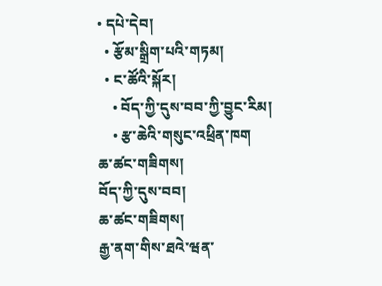• དཔེ་དེབ།
  • རྩོམ་སྒྲིག་པའི་གཏམ།
  • ང་ཚོའི་སྐོར།
    • བོད་ཀྱི་དུས་བབ་ཀྱི་བྱུང་རིམ།
    • རྩ་ཆེའི་གསུང་འཕྲིན་ཁག
ཆ་ཚང་གཟིགས།
བོད་ཀྱི་དུས་བབ།
ཆ་ཚང་གཟིགས།
རྒྱ་ནག་གིས་ཐའེ་ཝན་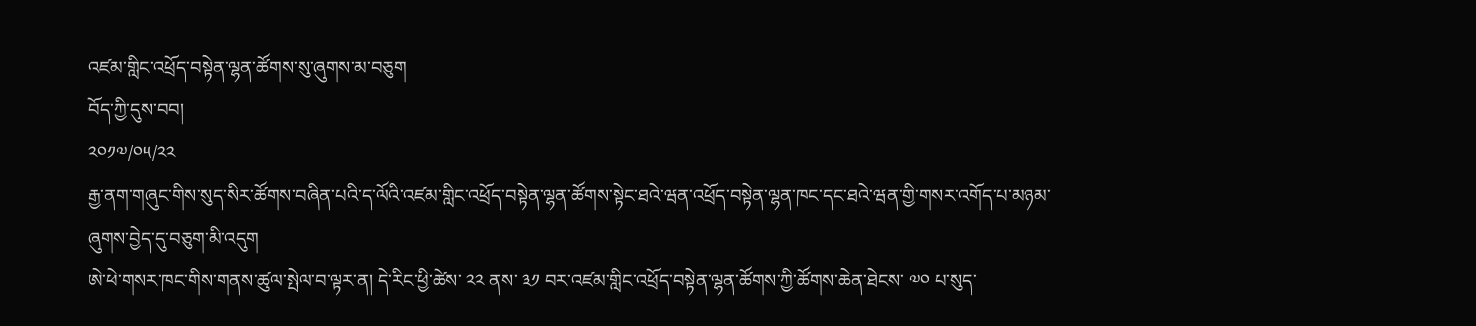འཛམ་གླིང་འཕྲོད་བསྟེན་ལྷན་ཚོགས་སུ་ཞུགས་མ་བཅུག
བོད་ཀྱི་དུས་བབ།
༢༠༡༧/༠༥/༢༢
རྒྱ་ནག་གཞུང་གིས་སུད་སིར་ཚོགས་བཞིན་པའི་ད་ལོའི་འཛམ་གླིང་འཕྲོད་བསྟེན་ལྷན་ཚོགས་སྟེང་ཐའེ་ཝན་འཕྲོད་བསྟེན་ལྷན་ཁང་དང་ཐའེ་ཝན་གྱི་གསར་འགོད་པ་མཉམ་ཞུགས་བྱེད་དུ་བཅུག་མི་འདུག
ཨེ་ཕེ་གསར་ཁང་གིས་གནས་ཚུལ་སྤེལ་བ་ལྟར་ན། དེ་རིང་ཕྱི་ཚེས་ ༢༢ ནས་ ༣༡ བར་འཛམ་གླིང་འཕྲོད་བསྟེན་ལྷན་ཚོགས་ཀྱི་ཚོགས་ཆེན་ཐེངས་ ༧༠ པ་སུད་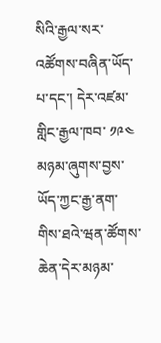སིའི་རྒྱལ་སར་འཚོགས་བཞིན་ཡོད་པ་དང་། དེར་འཛམ་གླིང་རྒྱལ་ཁབ་ ༡༩༤ མཉམ་ཞུགས་བྱས་ཡོད་ཀྱང་རྒྱ་ནག་གིས་ཐའེ་ཝན་ཚོགས་ཆེན་དེར་མཉམ་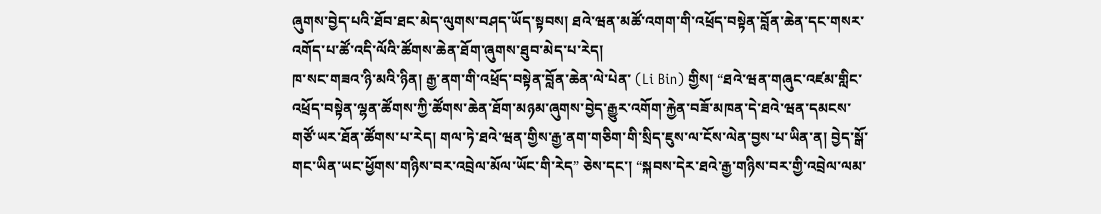ཞུགས་བྱེད་པའི་ཐོབ་ཐང་མེད་ལུགས་བཤད་ཡོད་སྟབས། ཐའེ་ཝན་མཚོ་འགག་གི་འཕྲོད་བསྟེན་བློན་ཆེན་དང་གསར་འགོད་པ་ཚོ་འདི་ལོའི་ཚོགས་ཆེན་ཐོག་ཞུགས་ཐུབ་མེད་པ་རེད།
ཁ་སང་གཟའ་ཉི་མའི་ཉིན། རྒྱ་ནག་གི་འཕྲོད་བསྟེན་བློན་ཆེན་ལེ་པེན་ (Li Bin) གྱིས། “ཐའེ་ཝན་གཞུང་འཛམ་གླིང་འཕྲོད་བསྟེན་ལྷན་ཚོགས་ཀྱི་ཚོགས་ཆེན་ཐོག་མཉམ་ཞུགས་བྱེད་རྒྱུར་འགོག་རྐྱེན་བཟོ་མཁན་དེ་ཐའེ་ཝན་དམངས་གཙོ་ཡར་ཐོན་ཚོགས་པ་རེད། གལ་ཏེ་ཐའེ་ཝན་གྱིས་རྒྱ་ནག་གཅིག་གི་སྲིད་ཇུས་ལ་ངོས་ལེན་བྱས་པ་ཡིན་ན། བྱེད་སྒོ་གང་ཡིན་ཡང་ཕྱོགས་གཉིས་བར་འབྲེལ་མོལ་ཡོང་གི་རེད” ཅེས་དང་། “སྐབས་དེར་ཐའེ་རྒྱ་གཉིས་བར་གྱི་འབྲེལ་ལམ་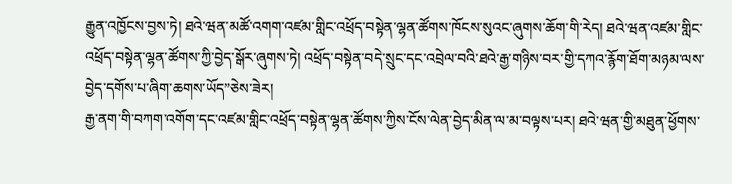རྒྱུན་འཁྱོངས་བྱས་ཏེ། ཐའེ་ཝན་མཚོ་འགག་འཛམ་གླིང་འཕྲོད་བསྟེན་ལྷན་ཚོགས་ཁོངས་སུའང་ཞུགས་ཆོག་གི་རེད། ཐའེ་ཝན་འཛམ་གླིང་འཕྲོད་བསྟེན་ལྷན་ཚོགས་ཀྱི་བྱེད་སྒོར་ཞུགས་ཏེ། འཕྲོད་བསྟེན་བདེ་སྲུང་དང་འབྲེལ་བའི་ཐའེ་རྒྱ་གཉིས་བར་གྱི་དཀའ་རྙོག་ཐོག་མཉམ་ལས་བྱེད་དགོས་པ་ཞིག་ཆགས་ཡོད”ཅེས་ཟེར།
རྒྱ་ནག་གི་བཀག་འགོག་དང་འཛམ་གླིང་འཕྲོད་བསྟེན་ལྷན་ཚོགས་ཀྱིས་ངོས་ལེན་བྱེད་མིན་ལ་མ་བལྟས་པར། ཐའེ་ཝན་གྱི་མཐུན་ཕྱོགས་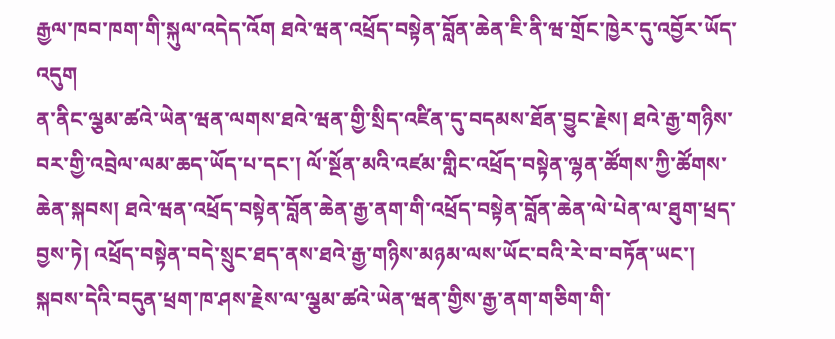རྒྱལ་ཁབ་ཁག་གི་སྐུལ་འདེད་འོག ཐའེ་ཝན་འཕྲོད་བསྟེན་བློན་ཆེན་ཇི་ནི་ཝ་གྲོང་ཁྱེར་དུ་འབྱོར་ཡོད་འདུག
ན་ནིང་ལྕམ་ཚའེ་ཡེན་ཝན་ལགས་ཐའེ་ཝན་གྱི་སྲིད་འཛིན་དུ་བདམས་ཐོན་བྱུང་རྗེས། ཐའེ་རྒྱ་གཉིས་བར་གྱི་འབྲེལ་ལམ་ཆད་ཡོད་པ་དང་། ལོ་སྔོན་མའི་འཛམ་གླིང་འཕྲོད་བསྟེན་ལྷན་ཚོགས་ཀྱི་ཚོགས་ཆེན་སྐབས། ཐའེ་ཝན་འཕྲོད་བསྟེན་བློན་ཆེན་རྒྱ་ནག་གི་འཕྲོད་བསྟེན་བློན་ཆེན་ལེ་པེན་ལ་ཐུག་ཕྲད་བྱས་ཏེ། འཕྲོད་བསྟེན་བདེ་སྲུང་ཐད་ནས་ཐའེ་རྒྱ་གཉིས་མཉམ་ལས་ཡོང་བའི་རེ་བ་བཏོན་ཡང་། སྐབས་དེའི་བདུན་ཕྲག་ཁ་ཤས་རྗེས་ལ་ལྕམ་ཚའེ་ཡེན་ཝན་གྱིས་རྒྱ་ནག་གཅིག་གི་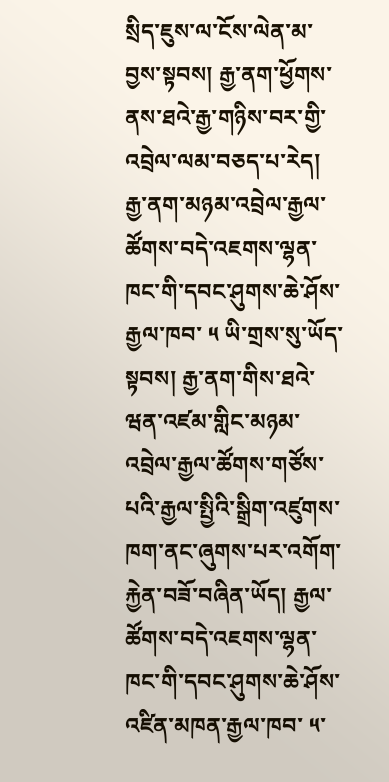སྲིད་ཇུས་ལ་ངོས་ལེན་མ་བྱས་སྟབས། རྒྱ་ནག་ཕྱོགས་ནས་ཐའེ་རྒྱ་གཉིས་བར་གྱི་འབྲེལ་ལམ་བཅད་པ་རེད།
རྒྱ་ནག་མཉམ་འབྲེལ་རྒྱལ་ཚོགས་བདེ་འཇགས་ལྷན་ཁང་གི་དབང་ཤུགས་ཆེ་ཤོས་རྒྱལ་ཁབ་ ༥ ཡི་གྲས་སུ་ཡོད་སྟབས། རྒྱ་ནག་གིས་ཐའེ་ཝན་འཛམ་གླིང་མཉམ་འབྲེལ་རྒྱལ་ཚོགས་གཙོས་པའི་རྒྱལ་སྤྱིའི་སྒྲིག་འཛུགས་ཁག་ནང་ཞུགས་པར་འགོག་རྐྱེན་བཟོ་བཞིན་ཡོད། རྒྱལ་ཚོགས་བདེ་འཇགས་ལྷན་ཁང་གི་དབང་ཤུགས་ཆེ་ཤོས་འཛིན་མཁན་རྒྱལ་ཁབ་ ༥་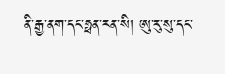ནི་རྒྱ་ནག་དང་ཧྥན་རན་སི། ཨུ་རུ་སུ་དང་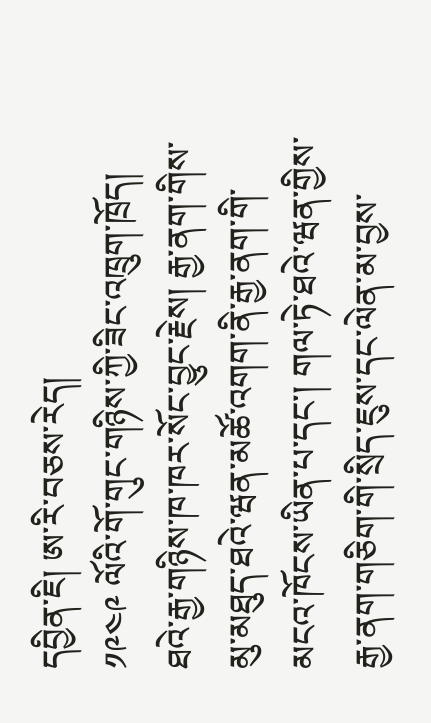དབྱིན་ཇི། ཨ་རི་བཅས་རེད།
༡༩༤༩ ལོའི་གོ་གུང་གཉིས་ཀྱི་ཟིང་འཁྲུག་ཁྲོད། ཐའེ་རྒྱ་གཉིས་ཁ་ཁར་སོང་བྱུང་རྗེས། རྒྱ་ནག་གིས་མུ་མཐུད་ཐའེ་ཝན་མཚོ་འགག་ནི་རྒྱ་ནག་གི་མངའ་ཁོངས་ཡིན་པ་དང་། གལ་ཏེ་ཐའེ་ཝན་གྱིས་རྒྱ་ནག་གཅིག་གི་སྲིད་ཇུས་དང་ལེན་མ་བྱས་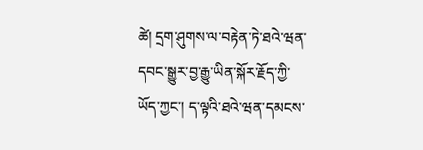ཚེ། དྲག་ཤུགས་ལ་བརྟེན་ཏེ་ཐའེ་ཝན་དབང་སྒྱུར་བྱ་རྒྱུ་ཡིན་སྐོར་རྗོད་ཀྱི་ཡོད་ཀྱང་། ད་ལྟའི་ཐའེ་ཝན་དམངས་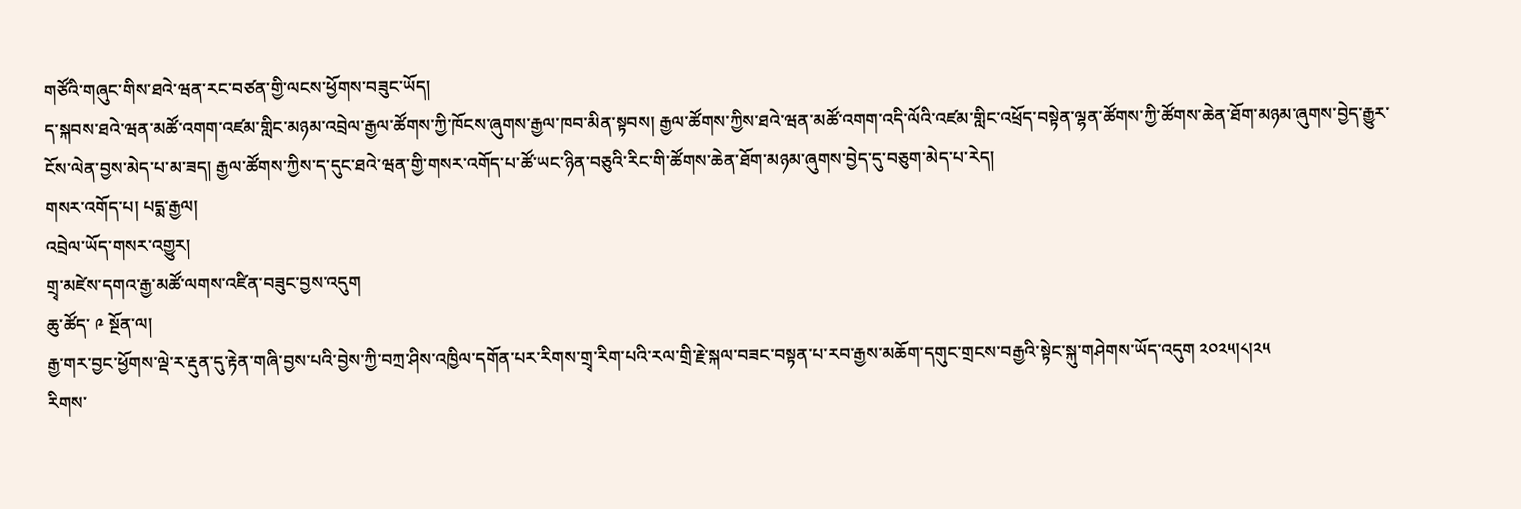གཙོའི་གཞུང་གིས་ཐའེ་ཝན་རང་བཙན་གྱི་ལངས་ཕྱོགས་བཟུང་ཡོད།
ད་སྐབས་ཐའེ་ཝན་མཚོ་འགག་འཛམ་གླིང་མཉམ་འབྲེལ་རྒྱལ་ཚོགས་ཀྱི་ཁོངས་ཞུགས་རྒྱལ་ཁབ་མིན་སྟབས། རྒྱལ་ཚོགས་ཀྱིས་ཐའེ་ཝན་མཚོ་འགག་འདི་ལོའི་འཛམ་གླིང་འཕྲོད་བསྟེན་ལྷན་ཚོགས་ཀྱི་ཚོགས་ཆེན་ཐོག་མཉམ་ཞུགས་བྱེད་རྒྱུར་ངོས་ལེན་བྱས་མེད་པ་མ་ཟད། རྒྱལ་ཚོགས་ཀྱིས་ད་དུང་ཐའེ་ཝན་གྱི་གསར་འགོད་པ་ཚོ་ཡང་ཉིན་བཅུའི་རིང་གི་ཚོགས་ཆེན་ཐོག་མཉམ་ཞུགས་བྱེད་དུ་བཅུག་མེད་པ་རེད།
གསར་འགོད་པ། པདྨ་རྒྱལ།
འབྲེལ་ཡོད་གསར་འགྱུར།
གྲྭ་མཛེས་དགའ་རྒྱ་མཚོ་ལགས་འཛིན་བཟུང་བྱས་འདུག
ཆུ་ཚོད་ ༩ སྔོན་ལ།
རྒྱ་གར་བྱང་ཕྱོགས་ལྡེ་ར་རྡུན་དུ་རྟེན་གཞི་བྱས་པའི་བྱེས་ཀྱི་བཀྲ་ཤིས་འཁྱིལ་དགོན་པར་རིགས་གྲྭ་རིག་པའི་རལ་གྲི་རྗེ་སྐལ་བཟང་བསྟན་པ་རབ་རྒྱས་མཆོག་དགུང་གྲངས་བརྒྱའི་སྟེང་སྐུ་གཤེགས་ཡོད་འདུག ༢༠༢༥།༨།༢༥
རིགས་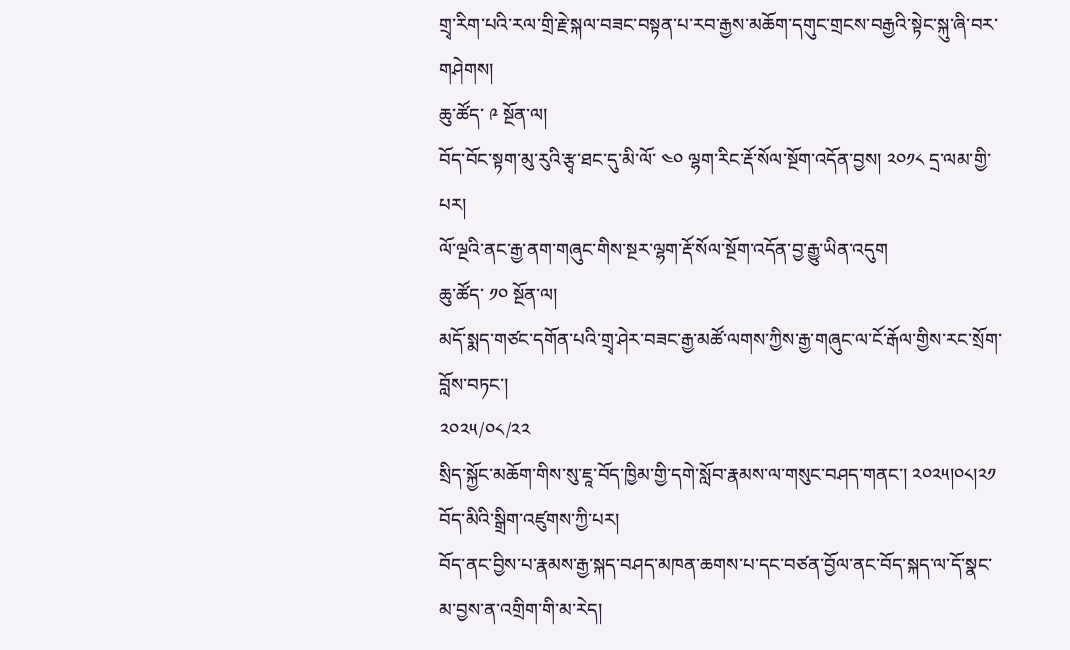གྲྭ་རིག་པའི་རལ་གྲི་རྗེ་སྐལ་བཟང་བསྟན་པ་རབ་རྒྱས་མཆོག་དགུང་གྲངས་བརྒྱའི་སྟེང་སྐུ་ཞི་བར་གཤེགས།
ཆུ་ཚོད་ ༩ སྔོན་ལ།
བོད་བོང་སྟག་མུ་རུའི་རྩྭ་ཐང་དུ་མི་ལོ་ ༤༠ ལྷག་རིང་རྡོ་སོལ་སྔོག་འདོན་བྱས། ༢༠༡༨ དྲ་ལམ་གྱི་པར།
ལོ་ལྔའི་ནང་རྒྱ་ནག་གཞུང་གིས་སྔར་ལྷག་རྡོ་སོལ་སྔོག་འདོན་བྱ་རྒྱུ་ཡིན་འདུག
ཆུ་ཚོད་ ༡༠ སྔོན་ལ།
མདོ་སྨད་གཙང་དགོན་པའི་གྲྭ་ཤེར་བཟང་རྒྱ་མཚོ་ལགས་ཀྱིས་རྒྱ་གཞུང་ལ་ངོ་རྒོལ་གྱིས་རང་སྲོག་བློས་བཏང་།
༢༠༢༥/༠༨/༢༢
སྲིད་སྐྱོང་མཆོག་གིས་སུ་ཇཱ་བོད་ཁྱིམ་གྱི་དགེ་སློབ་རྣམས་ལ་གསུང་བཤད་གནང་། ༢༠༢༥།༠༨།༢༡ བོད་མིའི་སྒྲིག་འཛུགས་ཀྱི་པར།
བོད་ནང་བྱིས་པ་རྣམས་རྒྱ་སྐད་བཤད་མཁན་ཆགས་པ་དང་བཙན་བྱོལ་ནང་བོད་སྐད་ལ་དོ་སྣང་མ་བྱས་ན་འགྲིག་གི་མ་རེད།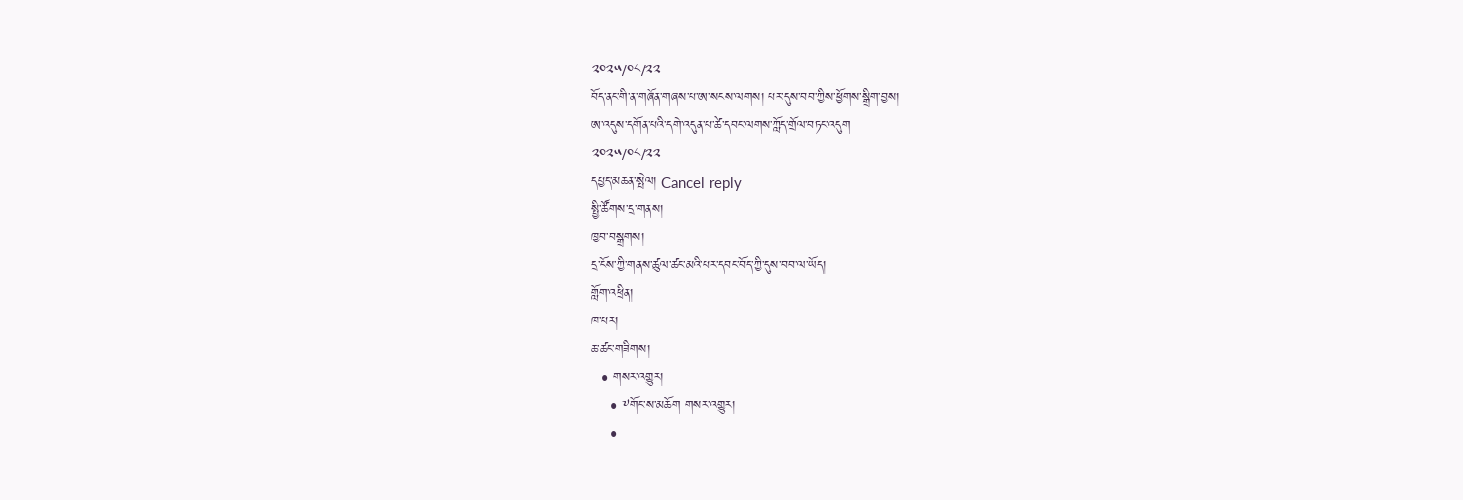༢༠༢༥/༠༨/༢༢
བོད་ནང་གི་ན་གཞོན་གཞས་པ་ཨ་སངས་ལགས། པར་དུས་བབ་ཀྱིས་ཕྱོགས་སྒྲིག་བྱས།
ཨ་འདུས་དགོན་པའི་དགེ་འདུན་པ་ཚེ་དབང་ལགས་ཀློད་གྲོལ་བཏང་འདུག
༢༠༢༥/༠༨/༢༢
དཔྱད་མཆན་སྤེལ། Cancel reply
སྤྱི་ཚོགས་དྲ་གནས།
ཁྱབ་བསྒྲགས།
དྲ་ངོས་ཀྱི་གནས་ཚུལ་ཚང་མའི་པར་དབང་བོད་ཀྱི་དུས་བབ་ལ་ཡོད།
གློག་འཕྲིན།
ཁ་པར།
ཆ་ཚང་གཟིགས།
  • གསར་འགྱུར།
    • ༸གོང་ས་མཆོག གསར་འགྱུར།
    •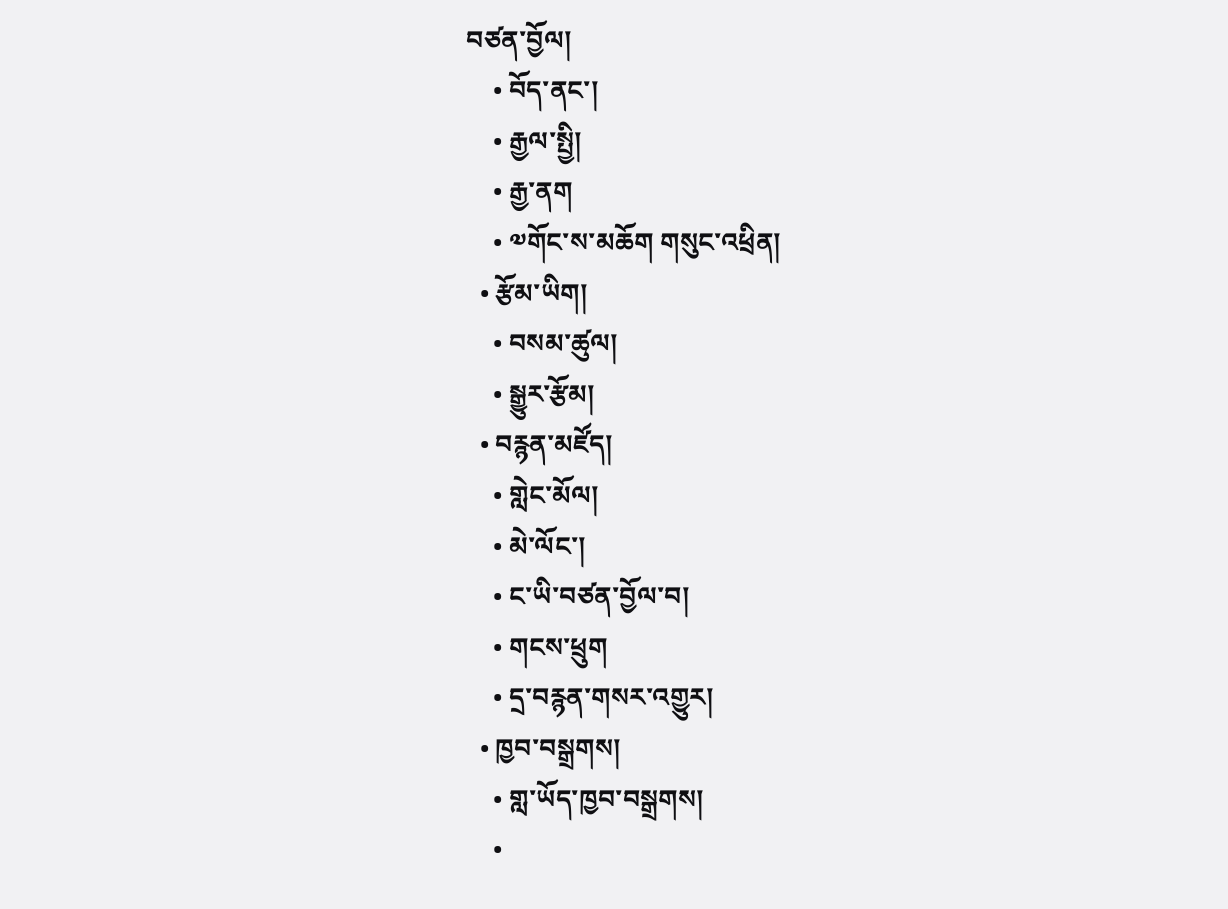བཙན་བྱོལ།
    • བོད་ནང་།
    • རྒྱལ་སྤྱི།
    • རྒྱ་ནག
    • ༧གོང་ས་མཆོག གསུང་འཕྲིན།
  • རྩོམ་ཡིག།
    • བསམ་ཚུལ།
    • སྒྱུར་རྩོམ།
  • བརྙན་མཛོད།
    • གླེང་མོལ།
    • མེ་ལོང་།
    • ང་ཡི་བཙན་བྱོལ་བ།
    • གངས་ཕྲུག
    • དྲ་བརྙན་གསར་འགྱུར།
  • ཁྱབ་བསྒྲགས།
    • གླ་ཡོད་ཁྱབ་བསྒྲགས།
    •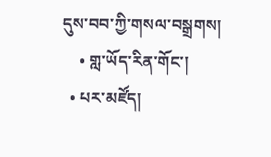དུས་བབ་ཀྱི་གསལ་བསྒྲགས།
    • གླ་ཡོད་རིན་གོང་།
  • པར་མཛོད།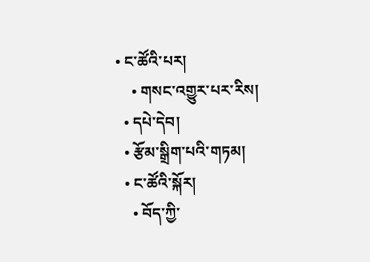• ང་ཚོའི་པར།
    • གསང་འགྱུར་པར་རིས།
  • དཔེ་དེབ།
  • རྩོམ་སྒྲིག་པའི་གཏམ།
  • ང་ཚོའི་སྐོར།
    • བོད་ཀྱི་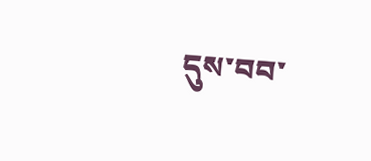དུས་བབ་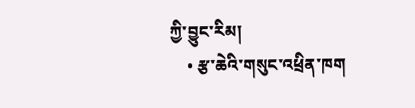ཀྱི་བྱུང་རིམ།
    • རྩ་ཆེའི་གསུང་འཕྲིན་ཁག